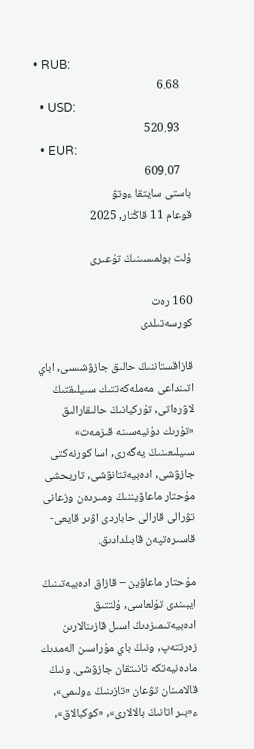• RUB:
    6.68
  • USD:
    520.93
  • EUR:
    609.07
باستى سايتقا ءوتۋ
قوعام 11 قاڭتار, 2025

ۇلت بولمىسىنىڭ تۇعىرى

160 رەت
كورسەتىلدى

قازاقستاننىڭ حالىق جازۋشىسى, اباي اتىنداعى مەملەكەتتىك سىيلىقتىڭ لاۋرەاتى, تۇركيانىڭ حالىقارالىق «تۇرىك دۇنيەسىنە قىزمەت» سىيلىعىنىڭ يەگەرى, اسا كورنەكتى جازۋشى, ادەبيەتتانۋشى, تاريحشى مۇحتار ماعاۋيننىڭ ومىردەن وزعانى تۋرالى قارالى حاباردى اۋىر قايعى-قاسىرەتپەن قابىلدادىق.

مۇحتار ماعاۋين – قازاق ادەبيەتىنىڭ ايبىندى تۇلعاسى, ۇلتتىق ادەبيەتىمىزدىڭ اسىل قازىنالارىن زەرتتەپ, ونىڭ باي مۇراسىن الەمدىك مادەنيەتكە تانىتقان جازۋشى. ونىڭ قالامىنان تۋعان «تازىنىڭ ءولىمى», ء«بىر اتانىڭ بالالارى», «كوكبالاق»,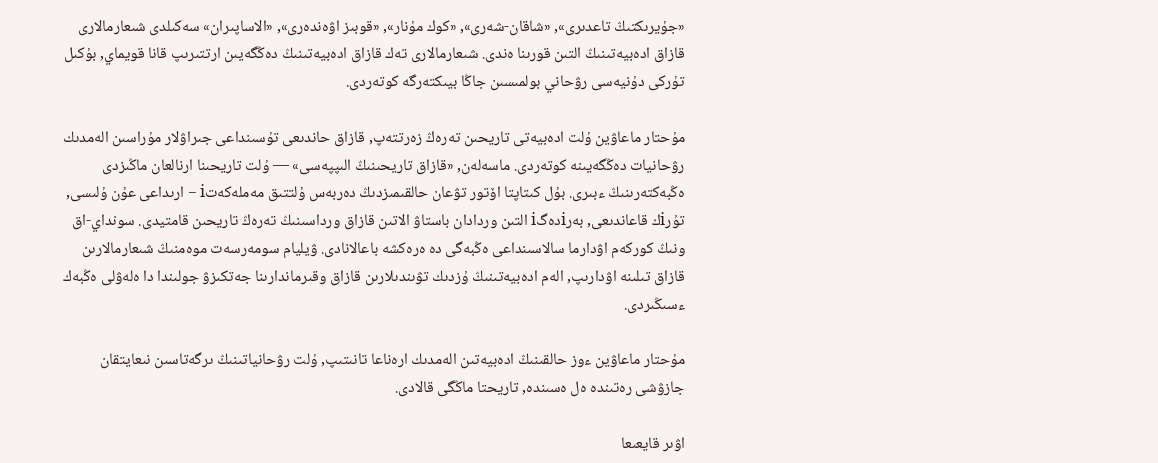«جۇيرىكتىڭ تاعدىرى», «شاقان-شەرى», «كوك مۇنار», «قوبىز اۋەندەرى», «الاساپىران» سەكىلدى شىعارمالارى قازاق ادەبيەتىنىڭ التىن قورىنا ەندى. شىعارمالارى تەك قازاق ادەبيەتىنىڭ دەڭگەيىن ارتتىرىپ قانا قويماي, بۇكىل تۇركى دۇنيەسى رۋحاني بولمىسىن جاڭا بيىكتەرگە كوتەردى.

مۇحتار ماعاۋين ۇلت ادەبيەتى تاريحىن تەرەڭ زەرتتەپ, قازاق حاندىعى تۇسىنداعى جىراۋلار مۇراسىن الەمدىك رۋحانيات دەڭگەيىنە كوتەردى. ماسەلەن, «قازاق تاريحىنىڭ الىپپەسى» — ۇلت تاريحىنا ارنالعان ماڭىزدى ەڭبەكتەرىنىڭ ءبىرى. بۇل كىتاپتا اۆتور تۋعان حالقىمىزدىڭ دەربەس ۇلتتىق مەملەكەتi – ارىداعى عۇن ۇلىسى, تۇرiك قاعاندىعى, بەرiدەگi التىن وردادان باستاۋ الاتىن قازاق ورداسىنىڭ تەرەڭ تاريحىن قامتيدى. سونداي-اق ونىڭ كوركەم اۋدارما سالاسىنداعى ەڭبەگى دە ەرەكشە باعالانادى. ۋيليام سومەرسەت موەمنىڭ شىعارمالارىن قازاق تىلىنە اۋدارىپ, الەم ادەبيەتىنىڭ ۇزدىك تۋىندىلارىن قازاق وقىرماندارىنا جەتكىزۋ جولىندا دا ەلەۋلى ەڭبەك ءسىڭىردى.

مۇحتار ماعاۋين ءوز حالقىنىڭ ادەبيەتىن الەمدىك ارەناعا تانىتىپ, ۇلت رۋحانياتىنىڭ ىرگەتاسىن نىعايتقان جازۋشى رەتىندە ەل ەسىندە, تاريحتا ماڭگى قالادى.

اۋىر قايعىعا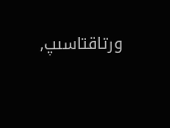ورتاقتاسىپ,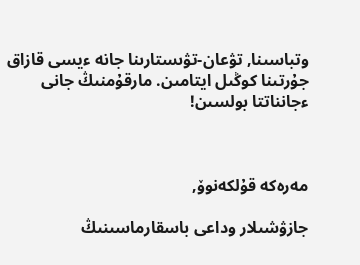وتباسىنا, تۋعان-تۋىستارىنا جانە ءيسى قازاق جۇرتىنا كوڭىل ايتامىن. مارقۇمنىڭ جانى ءجانناتتا بولسىن!



مەرەكە قۇلكەنوۆ,

جازۋشىلار وداعى باسقارماسىنىڭ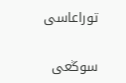توراعاسى

سوڭعى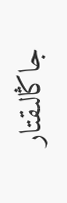جاڭالىقتار